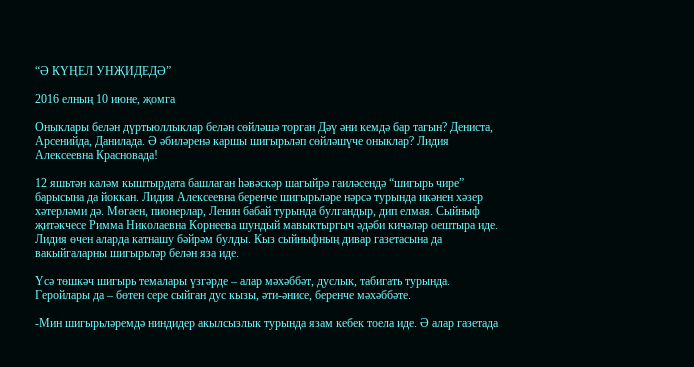“Ә КҮҢЕЛ УНҖИДЕДӘ”

2016 елның 10 июне, җомга

Оныклары белән дүртьюллыклар белән сөйләшә торган Дәү әни кемдә бар тагын? Дениста, Арсенийда, Данилада. Ә әбиләренә каршы шигырьләп сөйләшүче оныклар? Лидия Алексеевна Красновада!

12 яшьтән каләм кыштырдата башлаган һәвәскәр шагыйрә гаиләсендә “шигырь чире” барысына да йоккан. Лидия Алексеевна беренче шигырьләре нәрсә турында икәнен хәзер хәтерләми дә. Мөгаен, пионерлар, Ленин бабай турында булгандыр, дип елмая. Сыйныф җитәкчесе Римма Николаевна Корнеева шундый мавыктыргыч әдәби кичәләр оештыра иде. Лидия өчен аларда катнашу бәйрәм булды. Кыз сыйныфның дивар газетасына да вакыйгаларны шигырьләр белән яза иде.

Үсә төшкәч шигырь темалары үзгәрде – алар мәхәббәт, дуслык, табигать турында. Геройлары да – бөтен сере сыйган дус кызы, әти-әнисе, беренче мәхәббәте.

-Мин шигырьләремдә ниндидер акылсызлык турында язам кебек тоела иде. Ә алар газетада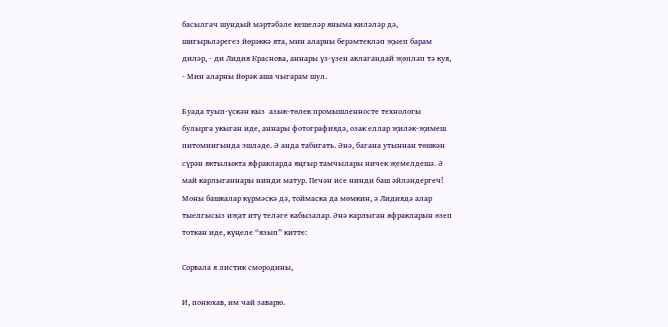басылгач шундый мәртәбәле кешеләр яныма киләләр дә, шигырьләрегез йөрәккә ята, мин аларны берәмтекләп җыеп барам диләр, - ди Лидия Краснова, аннары үз-үзен аклагандай җөпләп тә куя, - Мин аларны йөрәк аша чыгарам шул.

Буада туып-үскән кыз  азык-төлек промышленносте технологы булырга укыган иде, аннары фотографиядә, озак еллар җиләк-җимеш питомнигында эшләде. Ә анда табигать. Әнә, багана утыннан төшкән сүрән яктылыкта яфракларда яңгыр тамчылары ничек җемелдешә. Ә май карлыганнары нинди матур. Печән исе нинди баш әйләндергеч! Моны башкалар күрмәскә дә, тоймаска да мөмкин, ә Лидиядә алар тыелгысыз иҗат итү теләге кабызалар. Әнә карлыган яфракларын өзеп тоткан иде, күңеле “язып” китте:

Сорвала я листик смородины,

И, понюхав, им чай заварю.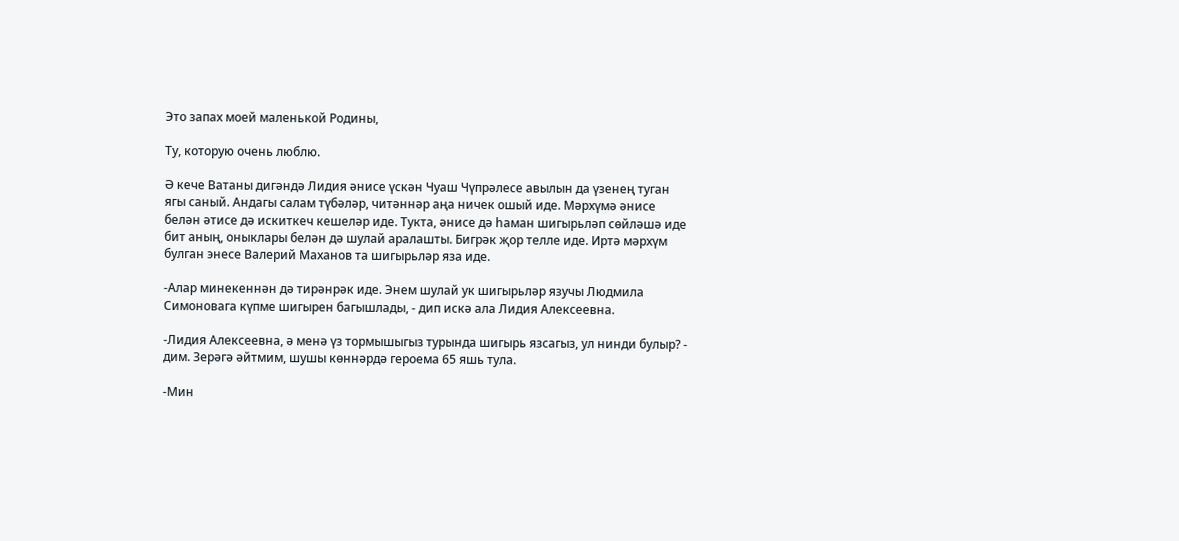Это запах моей маленькой Родины,

Ту, которую очень люблю.

Ә кече Ватаны дигәндә Лидия әнисе үскән Чуаш Чүпрәлесе авылын да үзенең туган ягы саный. Андагы салам түбәләр, читәннәр аңа ничек ошый иде. Мәрхүмә әнисе белән әтисе дә искиткеч кешеләр иде. Тукта, әнисе дә һаман шигырьләп сөйләшә иде бит аның, оныклары белән дә шулай аралашты. Бигрәк җор телле иде. Иртә мәрхүм булган энесе Валерий Маханов та шигырьләр яза иде.

-Алар минекеннән дә тирәнрәк иде. Энем шулай ук шигырьләр язучы Людмила Симоновага күпме шигырен багышлады, - дип искә ала Лидия Алексеевна.

-Лидия Алексеевна, ә менә үз тормышыгыз турында шигырь язсагыз, ул нинди булыр? - дим. Зерәгә әйтмим, шушы көннәрдә героема 65 яшь тула.

-Мин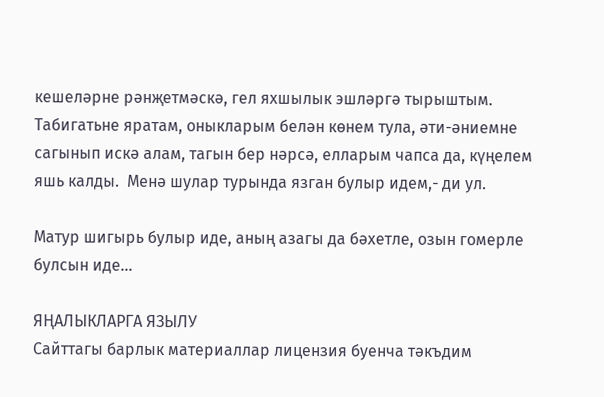кешеләрне рәнҗетмәскә, гел яхшылык эшләргә тырыштым. Табигатьне яратам, оныкларым белән көнем тула, әти-әниемне сагынып искә алам, тагын бер нәрсә, елларым чапса да, күңелем яшь калды.  Менә шулар турында язган булыр идем,- ди ул.

Матур шигырь булыр иде, аның азагы да бәхетле, озын гомерле булсын иде...

ЯҢАЛЫКЛАРГА ЯЗЫЛУ
Сайттагы барлык материаллар лицензия буенча тәкъдим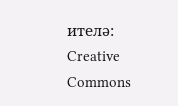ителә:
Creative Commons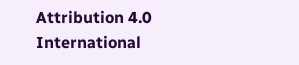Attribution 4.0 International